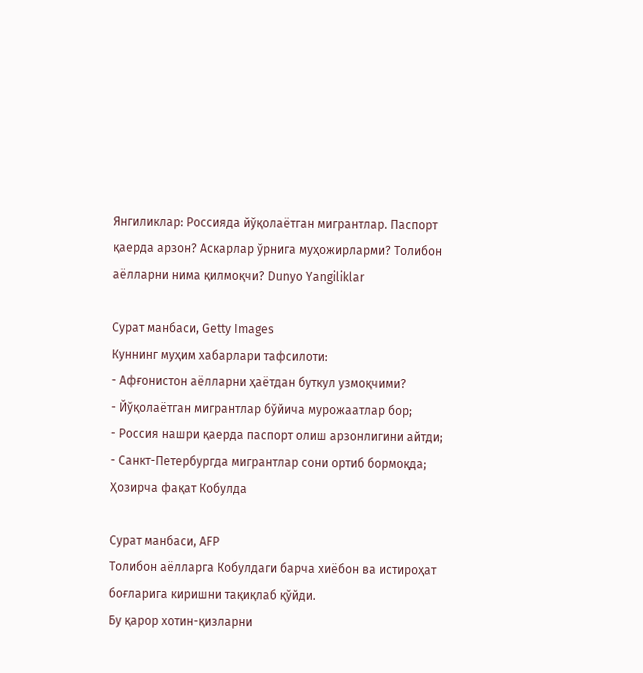Янгиликлар: Россияда йўқолаётган мигрантлар. Паспорт қаерда арзон? Аскарлар ўрнига муҳожирларми? Толибон аёлларни нима қилмоқчи? Dunyo Yangiliklar

Сурат манбаси, Getty Images
Куннинг муҳим хабарлари тафсилоти:
- Афғонистон аёлларни ҳаётдан буткул узмоқчими?
- Йўқолаётган мигрантлар бўйича мурожаатлар бор;
- Россия нашри қаерда паспорт олиш арзонлигини айтди;
- Санкт-Петербургда мигрантлар сони ортиб бормоқда;
Ҳозирча фақат Кобулда

Сурат манбаси, AFP
Толибон аёлларга Кобулдаги барча хиёбон ва истироҳат боғларига киришни тақиқлаб қўйди.
Бу қарор хотин-қизларни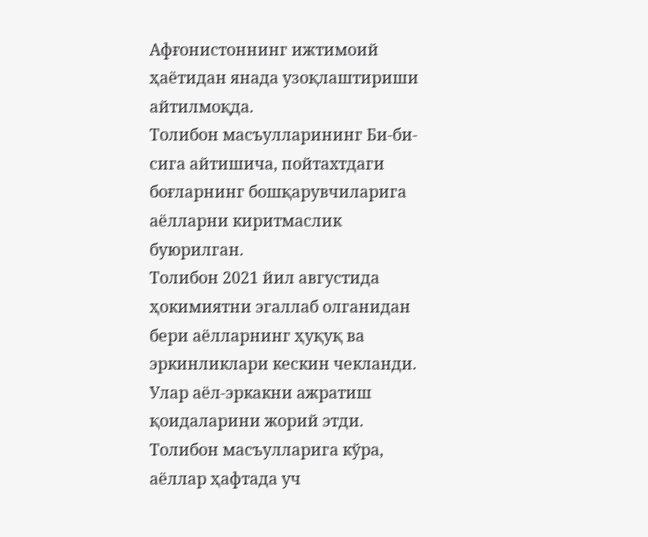Афғонистоннинг ижтимоий ҳаётидан янада узоқлаштириши айтилмоқда.
Толибон масъулларининг Би-би-сига айтишича, пойтахтдаги боғларнинг бошқарувчиларига аёлларни киритмаслик буюрилган.
Толибон 2021 йил августида ҳокимиятни эгаллаб олганидан бери аёлларнинг ҳуқуқ ва эркинликлари кескин чекланди.
Улар аёл-эркакни ажратиш қоидаларини жорий этди.
Толибон масъулларига кўра, аёллар ҳафтада уч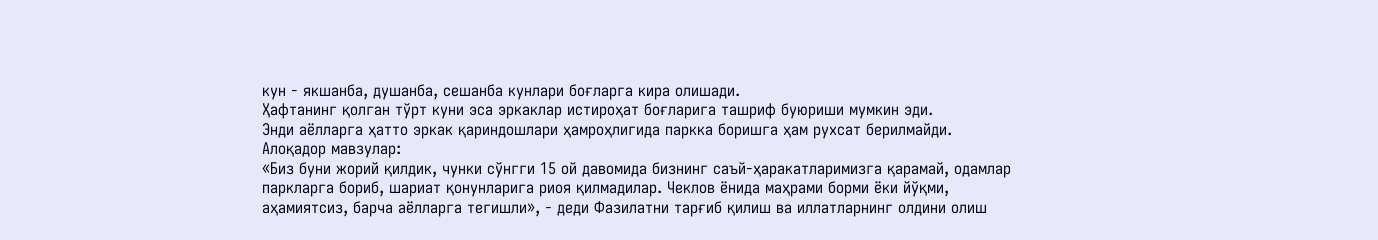кун - якшанба, душанба, сешанба кунлари боғларга кира олишади.
Ҳафтанинг қолган тўрт куни эса эркаклар истироҳат боғларига ташриф буюриши мумкин эди.
Энди аёлларга ҳатто эркак қариндошлари ҳамроҳлигида паркка боришга ҳам рухсат берилмайди.
Алоқадор мавзулар:
«Биз буни жорий қилдик, чунки сўнгги 15 ой давомида бизнинг саъй-ҳаракатларимизга қарамай, одамлар паркларга бориб, шариат қонунларига риоя қилмадилар. Чеклов ёнида маҳрами борми ёки йўқми, аҳамиятсиз, барча аёлларга тегишли», - деди Фазилатни тарғиб қилиш ва иллатларнинг олдини олиш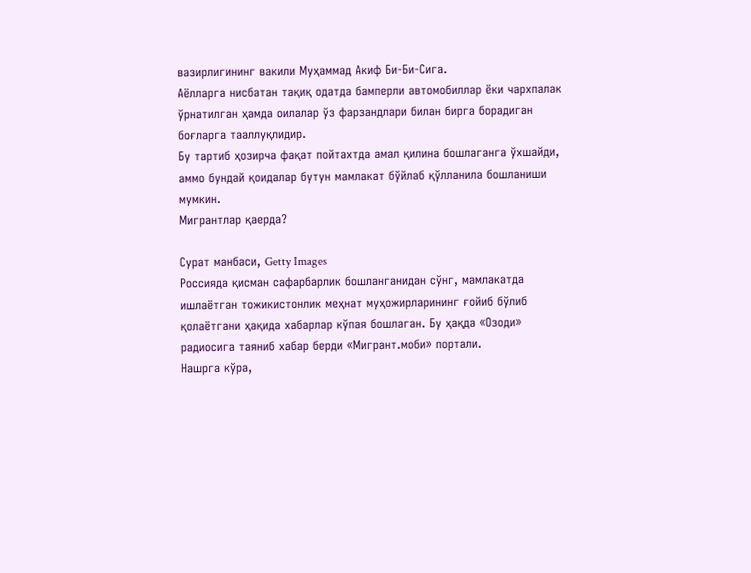вазирлигининг вакили Муҳаммад Акиф Би-Би-Cига.
Аёлларга нисбатан тақиқ одатда бамперли автомобиллар ёки чархпалак ўрнатилган ҳамда оилалар ўз фарзандлари билан бирга борадиган боғларга тааллуқлидир.
Бу тартиб ҳозирча фақат пойтахтда амал қилина бошлаганга ўхшайди, аммо бундай қоидалар бутун мамлакат бўйлаб қўлланила бошланиши мумкин.
Мигрантлар қаерда?

Сурат манбаси, Getty Images
Россияда қисман сафарбарлик бошланганидан сўнг, мамлакатда ишлаётган тожикистонлик меҳнат муҳожирларининг ғойиб бўлиб қолаётгани ҳақида хабарлар кўпая бошлаган. Бу ҳақда «Озоди» радиосига таяниб хабар берди «Мигрант.моби» портали.
Нашрга кўра,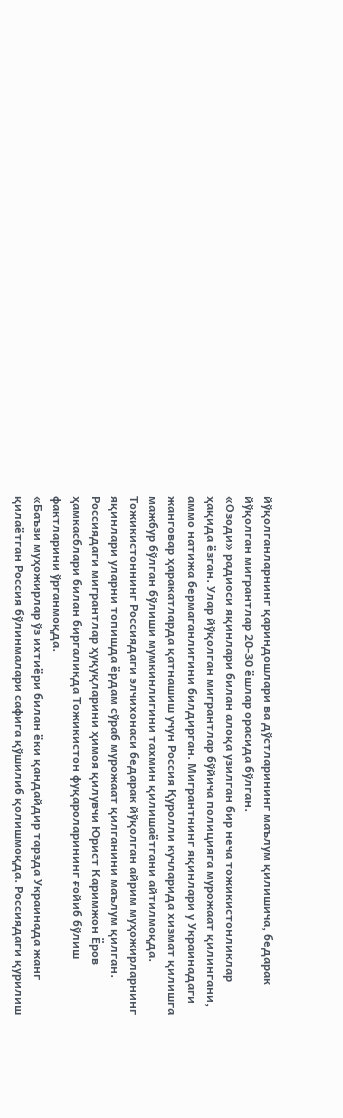йўқолганларнинг қариндошлари ва дўстларининг маълум қилишича, бедарак йўқолган мигрантлар 20-30 ёшлар орасида бўлган.
«Озоди» радиоси яқинлари билан алоқа узилган бир неча тожикистонликлар ҳақида ёзган. Улар йўқолган мигрантлар бўйича полицияга мурожаат қилингани, аммо натижа бермаганлигини билдирган. Мигрантнинг яқинлари у Украинадаги жанговар ҳаракатларда қатнашиш учун Россия Қуролли кучларида хизмат қилишга мажбур бўлган бўлиши мумкинлигини тахмин қилишаётгани айтилмоқда.
Тожикистоннинг Россиядаги элчихонаси бедарак йўқолган айрим муҳожирларнинг яқинлари уларни топишда ёрдам сўраб мурожаат қилганини маълум қилган.
Россиядаги мигрантлар ҳуқуқларини ҳимоя қилувчи Юрист Каримжон Ёров ҳамкасблари билан биргаликда Тожикистон фуқароларининг ғойиб бўлиш фактларини ўрганмоқда.
«Баъзи муҳожирлар ўз ихтиёри билан ёки қандайдир тарзда Украинада жанг қилаётган Россия бўлинмалари сафига қўшилиб қолишмоқда. Россиядаги қурилиш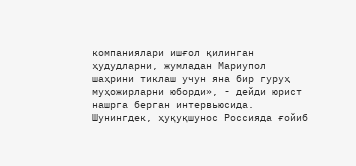компаниялари ишғол қилинган ҳудудларни, жумладан Мариупол шаҳрини тиклаш учун яна бир гуруҳ муҳожирларни юборди», - дейди юрист нашрга берган интервьюсида.
Шунингдек, ҳуқуқшунос Россияда ғойиб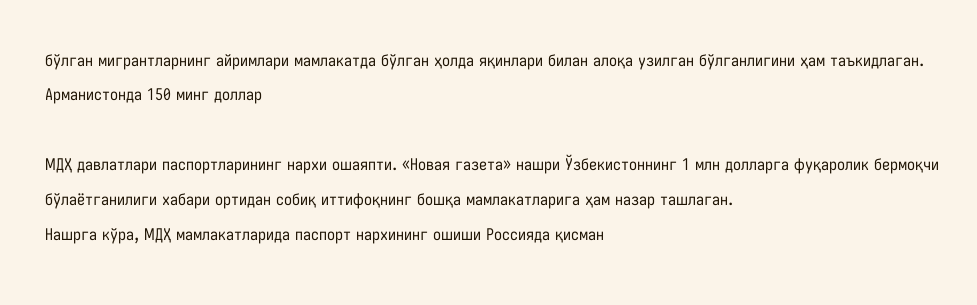бўлган мигрантларнинг айримлари мамлакатда бўлган ҳолда яқинлари билан алоқа узилган бўлганлигини ҳам таъкидлаган.
Арманистонда 150 минг доллар

МДҲ давлатлари паспортларининг нархи ошаяпти. «Новая газета» нашри Ўзбекистоннинг 1 млн долларга фуқаролик бермоқчи бўлаётганилиги хабари ортидан собиқ иттифоқнинг бошқа мамлакатларига ҳам назар ташлаган.
Нашрга кўра, МДҲ мамлакатларида паспорт нархининг ошиши Россияда қисман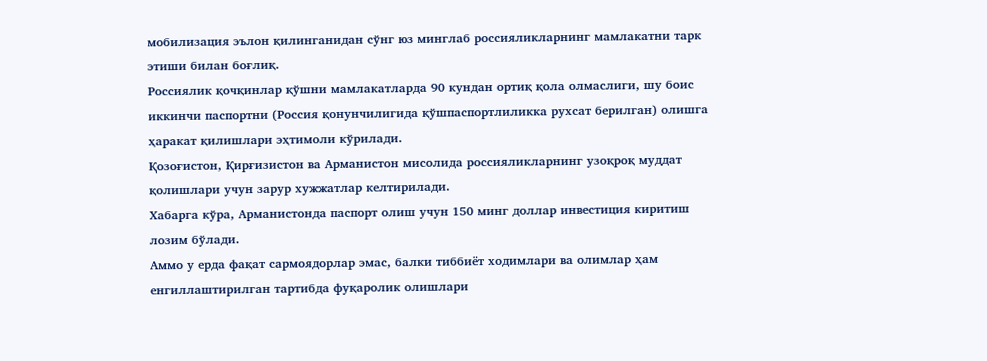мобилизация эълон қилинганидан сўнг юз минглаб россияликларнинг мамлакатни тарк этиши билан боғлиқ.
Россиялик қочқинлар қўшни мамлакатларда 90 кундан ортиқ қола олмаслиги, шу боис иккинчи паспортни (Россия қонунчилигида қўшпаспортлиликка рухсат берилган) олишга ҳаракат қилишлари эҳтимоли кўрилади.
Қозоғистон, Қирғизистон ва Арманистон мисолида россияликларнинг узоқроқ муддат қолишлари учун зарур хужжатлар келтирилади.
Хабарга кўра, Арманистонда паспорт олиш учун 150 минг доллар инвестиция киритиш лозим бўлади.
Аммо у ерда фақат сармоядорлар эмас, балки тиббиёт ходимлари ва олимлар ҳам енгиллаштирилган тартибда фуқаролик олишлари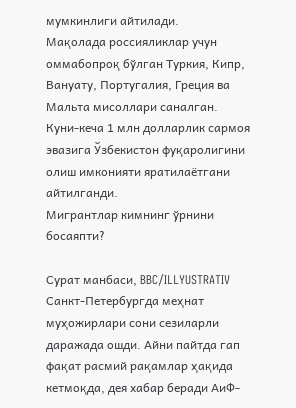мумкинлиги айтилади.
Мақолада россияликлар учун оммабопроқ бўлган Туркия, Кипр, Вануату, Португалия, Греция ва Мальта мисоллари саналган.
Куни-кеча 1 млн долларлик сармоя эвазига Ўзбекистон фуқаролигини олиш имконияти яратилаётгани айтилганди.
Мигрантлар кимнинг ўрнини босаяпти?

Сурат манбаси, BBC/ILLYUSTRATIV
Санкт-Петербургда меҳнат муҳожирлари сони сезиларли даражада ошди. Айни пайтда гап фақат расмий рақамлар ҳақида кетмоқда, дея хабар беради АиФ-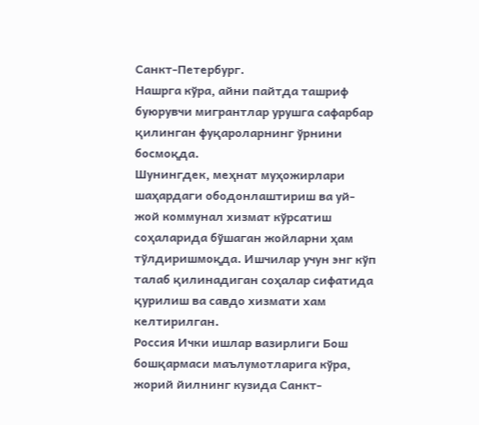Санкт-Петербург.
Нашрга кўра, айни пайтда ташриф буюрувчи мигрантлар урушга сафарбар қилинган фуқароларнинг ўрнини босмоқда.
Шунингдек, меҳнат муҳожирлари шаҳардаги ободонлаштириш ва уй-жой коммунал хизмат кўрсатиш соҳаларида бўшаган жойларни ҳам тўлдиришмоқда. Ишчилар учун энг кўп талаб қилинадиган соҳалар сифатида қурилиш ва савдо хизмати хам келтирилган.
Россия Ички ишлар вазирлиги Бош бошқармаси маълумотларига кўра, жорий йилнинг кузида Санкт-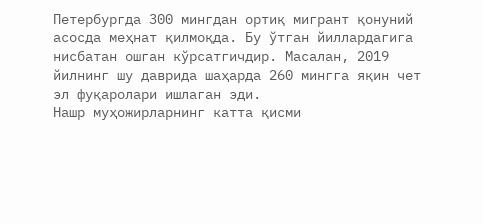Петербургда 300 мингдан ортиқ мигрант қонуний асосда меҳнат қилмоқда. Бу ўтган йиллардагига нисбатан ошган кўрсатгичдир. Масалан, 2019 йилнинг шу даврида шаҳарда 260 мингга яқин чет эл фуқаролари ишлаган эди.
Нашр муҳожирларнинг катта қисми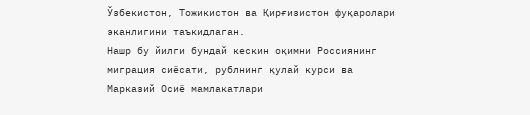Ўзбекистон, Тожикистон ва Қирғизистон фуқаролари эканлигини таъкидлаган.
Нашр бу йилги бундай кескин оқимни Россиянинг миграция сиёсати, рублнинг қулай курси ва Марказий Осиё мамлакатлари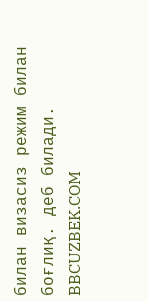билан визасиз режим билан боғлиқ. деб билади.
BBCUZBEK.COM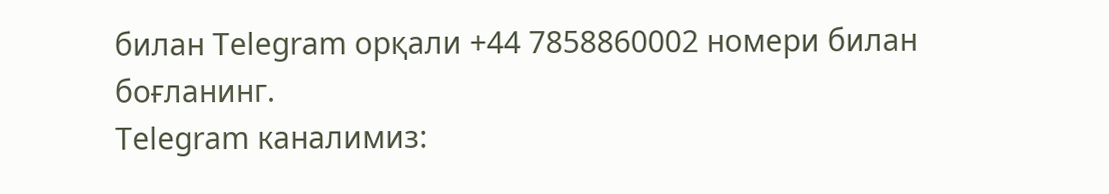билан Telegram орқали +44 7858860002 номери билан боғланинг.
Telegram каналимиз: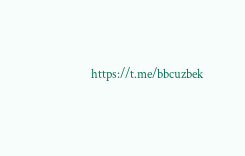https://t.me/bbcuzbek